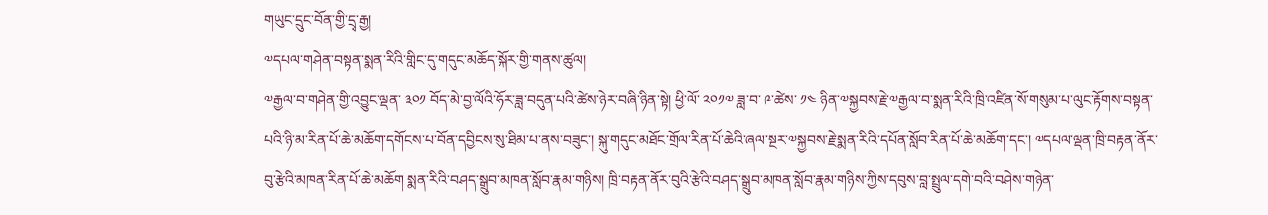གཡུང་དྲུང་བོན་གྱི་དྲྭ་རྒྱ།
༧དཔལ་གཤེན་བསྟན་སྨན་རིའི་གླིང་དུ་གདུང་མཆོད་སྐོར་གྱི་གནས་ཚུལ།
༧རྒྱལ་བ་གཤེན་གྱི་འབྱུང་ལྡན་ ༣༠༡ བོད་མེ་བྱ་ལོའི་ཧོར་ཟླ་བདུན་པའི་ཚེས་ཉེར་བཞི་ཉིན་སྟེ། ཕྱི་ལོ་ ༢༠༡༧ ཟླ་བ་ ༩་ཚེས་ ༡༤ ཉིན་༧སྐྱབས་རྗེ་༧རྒྱལ་བ་སྨན་རིའི་ཁྲི་འཛིན་སོ་གསུམ་པ་ལུང་རྟོགས་བསྟན་པའི་ཉི་མ་རིན་པོ་ཆེ་མཆོག་དགོངས་པ་བོན་དབྱིངས་སུ་ཐིམ་པ་ནས་བཟུང་། སྐུ་གདུང་མཐོང་གྲོལ་རིན་པོ་ཆེའི་ཞལ་སྔར་༧སྐྱབས་རྗེ་སྨན་རིའི་དཔོན་སློབ་རིན་པོ་ཆེ་མཆོག་དང་། ༧དཔལ་ལྡན་ཁྲི་བརྟན་ནོར་བུ་རྩེའི་མཁན་རིན་པོ་ཆེ་མཆོག སྨན་རིའི་བཤད་སྒྲུབ་མཁན་སློབ་རྣམ་གཉིས། ཁྲི་བརྟན་ནོར་བུའི་རྩེའི་བཤད་སྒྲུབ་མཁན་སློབ་རྣམ་གཉིས་ཀྱིས་དབུས་བླ་སྤྲུལ་དགེ་བའི་བཤེས་གཉེན་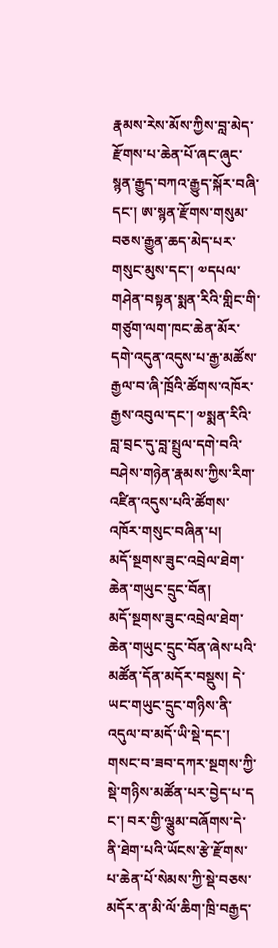རྣམས་རེས་མོས་ཀྱིས་བླ་མེད་རྫོགས་པ་ཆེན་པོ་ཞང་ཞུང་སྙན་རྒྱུད་བཀའ་རྒྱུད་སྐོར་བཞི་དང་། ཨ་སྙན་རྫོགས་གསུམ་བཅས་རྒྱུན་ཆད་མེད་པར་གསུང་མུས་དང་། ༧དཔལ་གཤེན་བསྟན་སྨན་རིའི་གླིང་གི་གཙུག་ལག་ཁང་ཆེན་མོར་དགེ་འདུན་འདུས་པ་རྒྱ་མཚོས་རྒྱལ་བ་ཞི་ཁྲོའི་ཚོགས་འཁོར་རྒྱས་འབུལ་དང་། ༧སྨན་རིའི་བླ་བྲང་དུ་བླ་སྤྲུལ་དགེ་བའི་བཤེས་གཉེན་རྣམས་ཀྱིས་རིག་འཛིན་འདུས་པའི་ཚོགས་འཁོར་གསུང་བཞིན་པ།
མདོ་སྔགས་ཟུང་འབྲེལ་ཐེག་ཆེན་གཡུང་དྲུང་བོན།
མདོ་སྔགས་ཟུང་འབྲེལ་ཐེག་ཆེན་གཡུང་དྲུང་བོན་ཞེས་པའི་མཚོན་དོན་མདོར་བསྡུས། དེ་ཡང་གཡུང་དྲུང་གཉིས་ནི་འདུལ་བ་མདོ་ཡི་སྡེ་དང་། གསང་བ་ཟབ་དཀར་སྔགས་ཀྱི་སྡེ་གཉིས་མཚོན་པར་བྱེད་པ་ད ང་། བར་གྱི་ལྕུམ་བཞོགས་དེ་ནི་ཐེག་པའི་ཡོངས་རྩེ་རྫོགས་པ་ཆེན་པོ་སེམས་ཀྱི་སྡེ་བཅས་མདོར་ན་མི་ལོ་ཆིག་ཁྲི་བརྒྱད་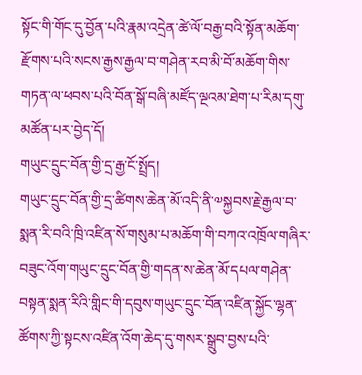སྟོང་གི་གོང་དུ་བྱོན་པའི་རྣམ་འདྲེན་ཚེ་ལོ་བརྒྱ་བའི་སྟོན་མཆོག་རྫོགས་པའི་སངས་རྒྱས་རྒྱལ་བ་གཤེན་རབ་མི་བོ་མཆོག་གིས་གཏན་ལ་ཕབས་པའི་བོན་སྒོ་བཞི་མཛོད་ལྔའམ་ཐེག་པ་རིམ་དགུ་མཚོན་པར་བྱེད་དོ།
གཡུང་དྲུང་བོན་གྱི་དྲ་རྒྱ་ངོ་སྤྲོད།
གཡུང་དྲུང་བོན་གྱི་དྲ་ཚིགས་ཆེན་མོ་འདི་ནི་༧སྐྱབས་རྗེ་རྒྱལ་བ་སྨན་རི་བའི་ཁྲི་འཛིན་སོ་གསུམ་པ་མཆོག་གི་བཀའ་འཁྲོལ་གཞིར་བཟུང་འོག་གཡུང་དྲུང་བོན་གྱི་གདན་ས་ཆེན་མོ་དཔལ་གཤེན་བསྟན་སྨན་རིའི་གླིང་གི་དབུས་གཡུང་དྲུང་བོན་འཛིན་སྐྱོང་ལྷན་ཚོགས་ཀྱི་སྟངས་འཛིན་འོག་ཆེད་དུ་གསར་སྒྲུབ་བྱས་པའི་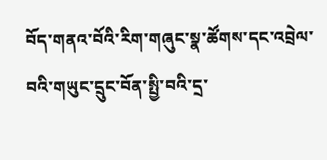བོད་གནའ་བོའི་རིག་གཞུང་སྣ་ཚོགས་དང་འབྲེལ་བའི་གཡུང་དྲུང་བོན་སྤྱི་བའི་དྲ་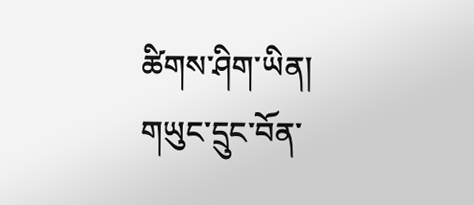ཚིགས་ཤིག་ཡིན།
གཡུང་དྲུང་བོན་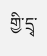གྱི་དྲྭ་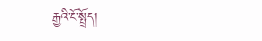རྒྱའི་ངོ་སྤྲོད།